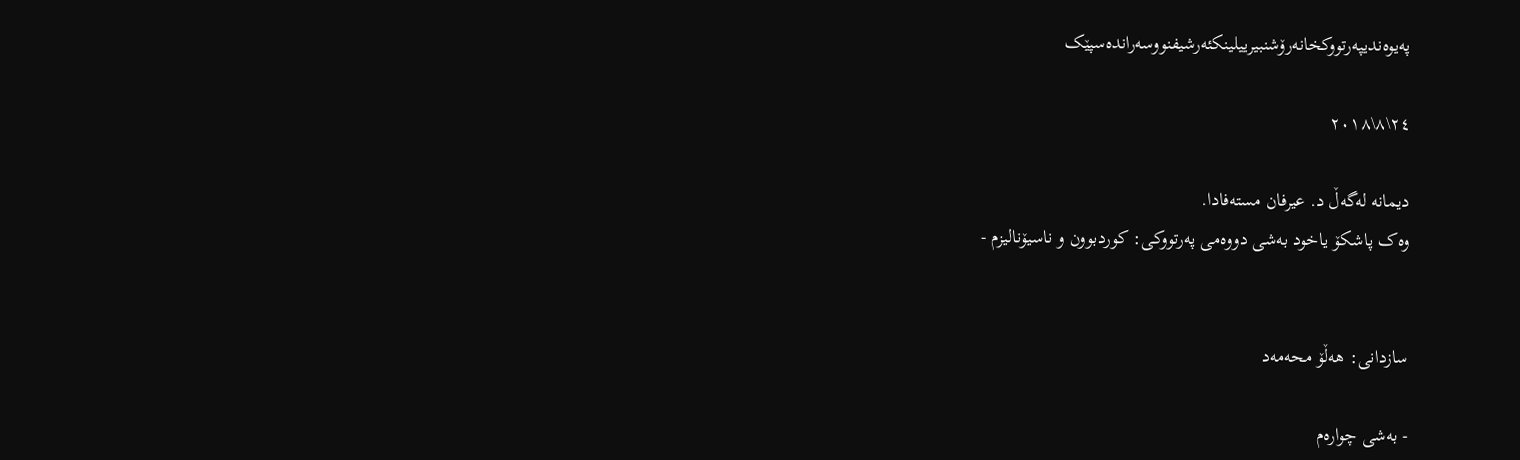په‌یوه‌ندیپه‌رتووکخانه‌رۆشنبیرییلینکئه‌رشیفنووسه‌رانده‌سپێک

٢٤\٨\٢٠١٨

دیمانە لەگەڵ د. عیرفان مستەفادا.
وەک پاشکۆ یاخود بەشی دووەمی پەرتووکی: کوردبوون و ناسیۆنالیزم -


سازدانی: هەڵۆ محەمەد

- بەشی چوارەم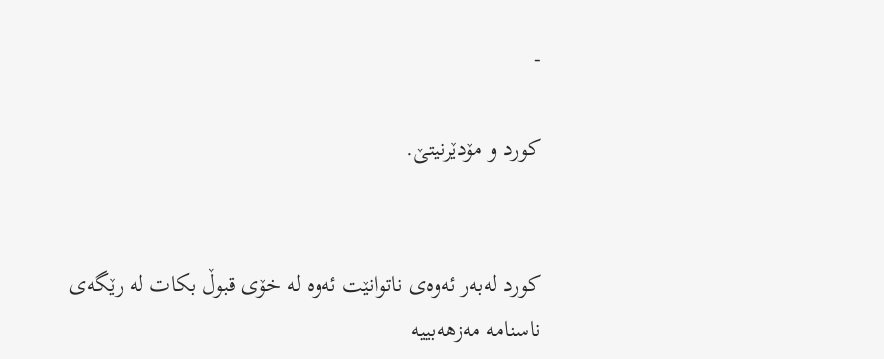-

كورد و مۆدێرنیتێ.


كورد له‌به‌ر ئه‌وه‌ی ناتوانێت ئه‌وه‌ له‌ خۆی قبوڵ بكات له‌ رێگه‌ی ناسنامه‌ مه‌زهه‌بییه‌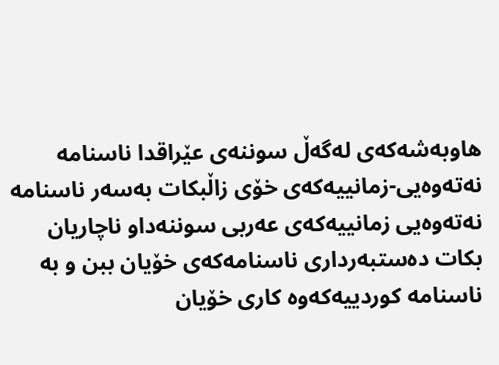هاوبه‌شه‌كه‌ی له‌گه‌ڵ سوننه‌ی عێراقدا ناسنامه‌ نه‌ته‌وه‌یی-زمانییه‌كه‌ی خۆی زاڵبكات به‌سه‌ر ناسنامه‌ نه‌ته‌وه‌یی زمانییه‌كه‌ی عه‌ربی سوننه‌داو ناچاریان بكات ده‌ستبه‌رداری ناسنامه‌كه‌ی خۆیان ببن و به‌ ناسنامه‌ كوردییه‌كه‌وه‌ كاری خۆیان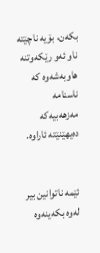بكه‌ن، بۆیه‌ ناچێته‌ ناو ئه‌و رێكه‌وتنه‌ هاوبه‌شه‌وه‌ كه‌ ناسنامه‌ مه‌زهه‌بیه‌كه‌ ده‌یهێنێته ‌ئاراوه‌.


ئێمه‌ ناتوانین بیر له‌وه‌ بكه‌ینه‌وه‌‌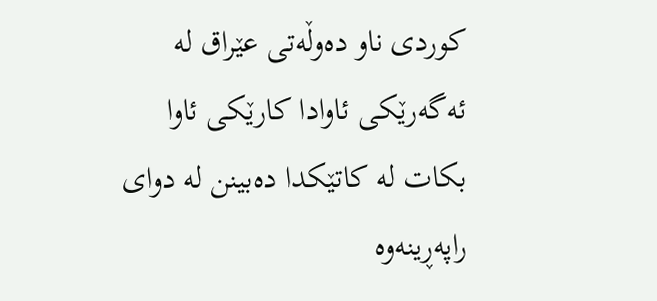كوردی ناو ده‌وڵه‌تی عێراق له‌ ئه‌گه‌رێكی ئاوادا كارێكی ئاوا بكات له‌ كاتێكدا ده‌بینن له‌ دوای راپه‌ڕینه‌وه‌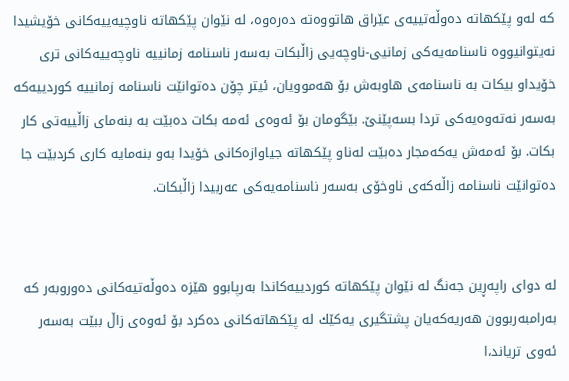كه‌ له‌و پێكهاته ‌ده‌وڵه‌تییه‌ی عێراق هاتووه‌ته‌ ده‌ره‌وه،‌ له‌ نێوان پێكهاته‌ ناوچیه‌ییه‌كانی خۆیشیدا نه‌یتوانیووه‌ ناسنامه‌یه‌كی زمانیی-ناوچه‌یی زاڵبكات به‌سه‌ر ناسنامه‌ زمانییه‌ ناوچه‌ییه‌كانی تری خۆیداو بیكات به‌ ناسنامه‌ی هاوبه‌ش بۆ هه‌موویان، ئیتر چۆن ده‌توانێت ناسنامه‌ زمانییه‌ كوردییه‌كه‌ به‌سه‌ر نه‌ته‌وه‌یه‌كی تردا بسه‌پێنێ. بێگومان بۆ ئه‌وه‌ی ئه‌مه‌ بكات ده‌بێت به‌ بنه‌مای زاڵییه‌تی كار بكات. بۆ ئه‌مه‌ش ‌یه‌كه‌مجار ده‌بێت له‌ناو پێكهاته‌ جیاوازه‌كانی خۆیدا به‌و بنه‌مایه‌ كاری كردبێت جا ده‌توانێت ناسنامه‌ زاڵه‌كه‌ی ناوخۆی به‌سه‌ر ناسنامه‌یه‌كی عه‌ربیدا زاڵبكات.


له‌ دوای راپه‌ڕین جه‌نگ له‌ نێوان پێكهاته‌ كوردییه‌كاندا به‌رپابوو هێزه‌ ده‌وڵه‌تیه‌كانی ده‌وروبه‌ر كه‌ به‌رامبه‌ربوون هه‌ریه‌كه‌یان پشتگیری یه‌كێك له‌ پێكهاته‌كانی ده‌كرد بۆ ئه‌وه‌ی زاڵ ببێت به‌سه‌ر ئه‌وی تریاند،ا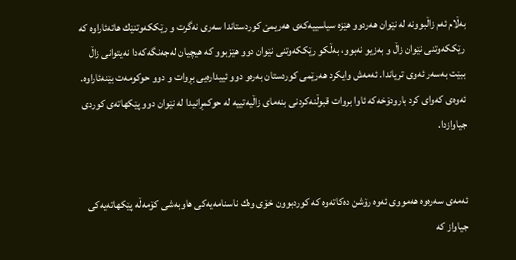به‌ڵام ئه‌م زاڵبوونه‌ له‌ نێوان هه‌ردوو هێزه‌ سیاسییه‌كه‌ی هه‌ریمێ كوردستاندا سه‌ری نه‌گرت و رێككه‌وتنێك هاته‌ئاراوه‌ كه‌ رێككه‌وتنی نێوان زاڵ و به‌زیو نه‌بوو، به‌ڵكو رێككه‌وتنی نێوان دوو هێزبوو كه‌ هیچیان له‌جه‌نگه‌كه‌دا نه‌یتوانی زاڵ ببێت به‌سه‌ر ئه‌وی تریاندا. ئه‌مه‌ش وایكرد هه‌رێمی كوردستان به‌ره‌و دوو ئییداره‌یی بڕوات و دوو حوكومه‌ت بێنه‌ئاراوه‌. ئه‌وه‌ی كه‌وای كرد بارودۆخه‌‌كه‌ ئاوا بروات قبوڵنه‌كردنی بنه‌مای زاڵیه‌تییه‌ له‌ حوكمڕانیدا له‌ نێوان دوو پێكهاته‌ی كوردی جیاوازدا.


ئه‌مه‌ی سه‌ره‌وه‌ هه‌مووی ئه‌وه‌ رۆشن ده‌كاته‌وه‌ كه‌ كوردبوون خۆی وه‌ك ناسنامه‌یه‌كی هاوبه‌شی كۆمه‌ڵه‌ پێكهاته‌یه‌كی جیاواز كه‌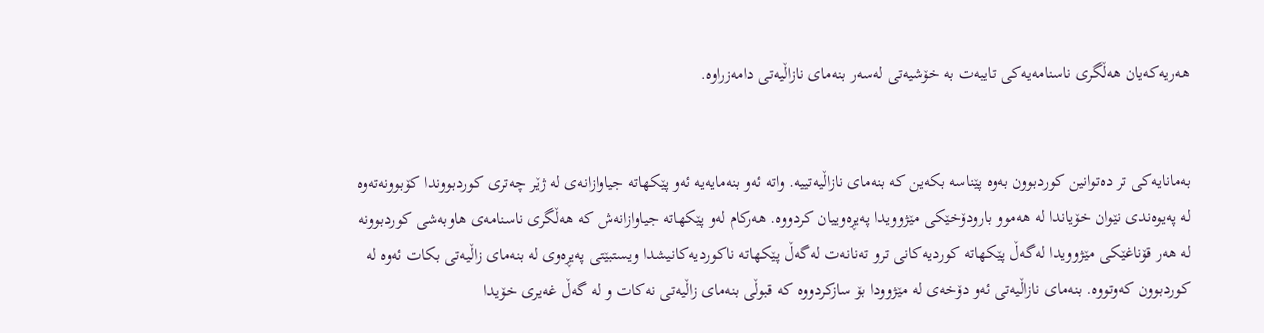هه‌ریه‌كه‌یان هه‌ڵگری ناسنامه‌یه‌كی تایبه‌ت به‌ خۆشیه‌تی له‌سه‌ر بنه‌مای نازاڵیه‌تی دامه‌زراوه‌‌.


به‌مانایه‌كی تر ده‌توانین كوردبوون به‌وه‌ پێناسه‌ بكه‌ین كه‌ بنه‌مای نازاڵیه‌تییه‌. واته‌ ئه‌و بنه‌مایه‌یه‌ ئه‌و پێكهاته‌ جیاوازانه‌ی له‌ ژێر چه‌تری كوردبووندا كۆبوونه‌ته‌وه‌ له‌ په‌یوه‌ندی نێوان خۆیاندا له‌ هه‌موو بارودۆخێكی مێژوویدا په‌یڕه‌وییان كردووه‌. هه‌ركام له‌و پێكهاته‌ جیاوازانه‌ش كه‌ هه‌ڵگری ناسنامه‌ی هاوبه‌شی كوردبوونه‌ له‌ هه‌ر قۆناغێكی مێژوویدا له‌گه‌ڵ پێكهاته‌ كوردیه‌كانی ترو ته‌نانه‌ت له‌گه‌ڵ پێكهاته‌ ناكوردیه‌كانیشدا ویستبێتی په‌یڕه‌وی له‌ بنه‌مای زاڵیه‌تی بكات ئه‌وه‌ له‌ كوردبوون كه‌وتووه‌. بنه‌مای نازاڵیه‌تی‌ ئه‌و دۆخه‌ی له‌ مێژوودا بۆ سازكردووه‌ كه‌ قبوڵی بنه‌مای زاڵیه‌تی نه‌كات و له‌ گه‌ڵ غه‌یری خۆیدا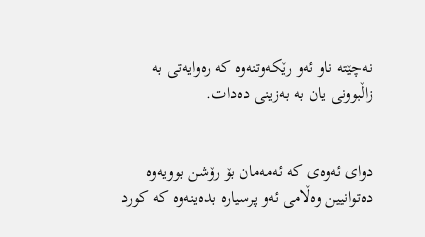نه‌چێته‌ ناو ئه‌و رێكه‌وتنه‌وه‌ كه‌ ره‌وایه‌تی به‌ زاڵبوونی یان به‌ به‌زینی ده‌دات.


دوای ئه‌وه‌ی كه‌ ئه‌مه‌مان بۆ رۆشن بوویه‌وه‌ ده‌توانیین وه‌ڵامی ئه‌و پرسیاره‌ بده‌ینه‌وه‌ كه‌ كورد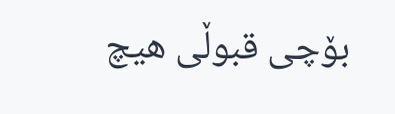بۆچی قبوڵی هیچ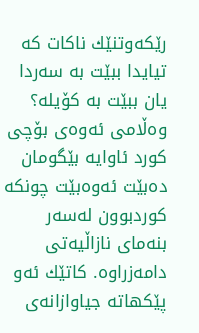رێكه‌وتنێك ناكات كه‌ تیایدا ببێت به‌ سه‌ردا یان ببێت به‌ كۆیله‌؟ وه‌ڵامی ئه‌وه‌ی بۆچی كورد ئاوایه‌ بێگومان ده‌بێت ئه‌وه‌بێت چونكه‌ كوردبوون له‌سه‌ر بنه‌مای نازاڵیه‌تی دامه‌زراوه. كاتێك ئه‌و پێكهاته‌ جیاوازانه‌ی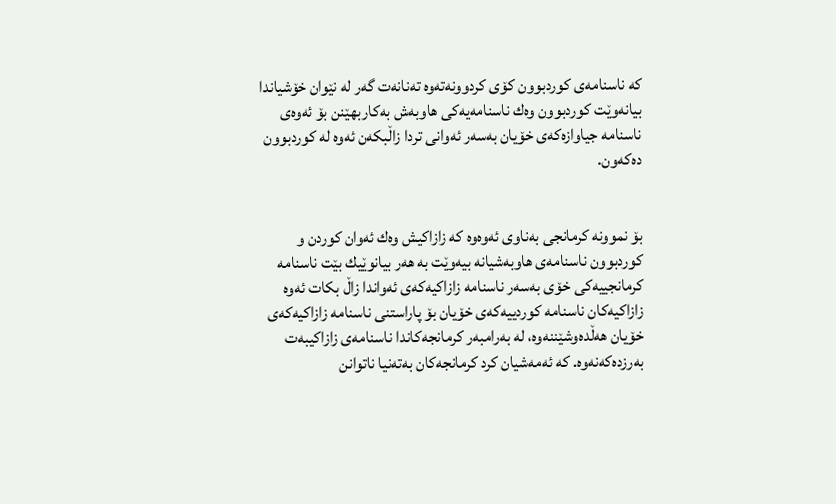كه‌ ناسنامه‌ی كوردبوون كۆی كردوونه‌ته‌وه‌ ته‌نانه‌ت گه‌ر له‌ نێوان خۆشیاندا بیانه‌وێت كوردبوون وه‌ك ناسنامه‌یه‌كی هاوبه‌ش به‌كاربهێنن بۆ ئه‌وه‌ی ناسنامه‌ جیاوازه‌كه‌ی خۆیان به‌سه‌ر ئه‌وانی تردا زاڵبكه‌ن ئه‌وه‌ له‌ كوردبوون ده‌كه‌ون.


بۆ نموونه‌ كرمانجی به‌ناوی ئه‌وه‌وه‌ كه‌ زازاكیش وه‌ك ئه‌وان كوردن و كوردبوون ناسنامه‌ی هاوبه‌شیانه‌ بیه‌وێت به‌ هه‌ر بیانوێیك بێت ناسنامه‌ كرمانجییه‌كی خۆی به‌سه‌ر ناسنامه‌ زازاكیه‌كه‌ی ئه‌واندا زاڵ بكات ئه‌وه‌ زازاكیه‌كان ناسنامه‌ كوردییه‌كه‌ی خۆیان بۆ پاراستنی ناسنامه‌ زازاكیه‌كه‌ی خۆیان هه‌ڵده‌وشێننه‌وه،‌ له‌ به‌رامبه‌ر كرمانجه‌كاندا ناسنامه‌ی زازاكیبه‌ت به‌رزده‌كه‌نه‌وه‌. كه‌ ئه‌مه‌شیان كرد كرمانجه‌كان به‌ته‌نیا ناتوانن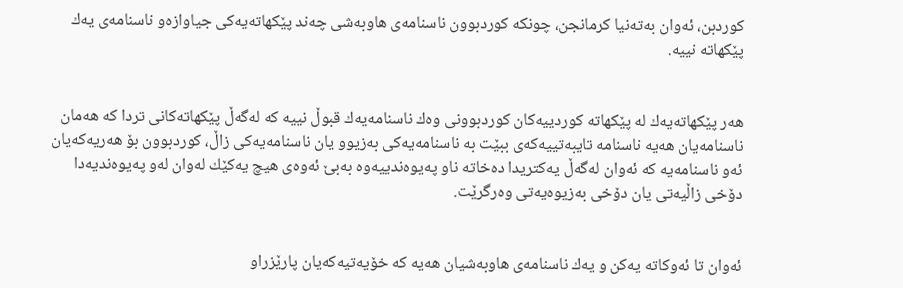كوردبن، ئه‌وان به‌ته‌نیا كرمانجن، چونكه‌ كوردبوون ناسنامه‌ی هاوبه‌شی چه‌ند پێكهاته‌یه‌كی جیاوازه‌و ناسنامه‌ی یه‌ك پێكهاته‌ نییه‌.


هه‌ر پێكهاته‌یه‌ك له‌ پێكهاته‌ كوردییه‌كان كوردبوونی وه‌ك ناسنامه‌یه‌ك قبوڵ نییه‌ كه‌ له‌گه‌ڵ پێكهاته‌كانی تردا كه‌ هه‌مان ناسنامه‌یان هه‌یه‌ ناسنامه‌ تایبه‌تییه‌كه‌ی ببێت به‌ ناسنامه‌یه‌كی به‌زیوو یان ناسنامه‌یه‌كی زاڵ، كوردبوون بۆ هه‌ریه‌كه‌یان ئه‌و ناسنامه‌یه‌ كه‌ ئه‌وان له‌گه‌ڵ یه‌كتریدا ده‌خاته‌ ناو په‌یوه‌ندییه‌وه‌ به‌بێ ئه‌وه‌ی هیچ یه‌كێك له‌وان له‌و په‌یوه‌ندیه‌دا دۆخی زاڵیه‌تی یان دۆخی به‌زیوه‌یه‌تی وه‌رگرێت.


ئه‌وان تا ئه‌وكاته‌ یه‌كن و یه‌ك ناسنامه‌ی هاوبه‌شیان هه‌یه‌ كه‌ خۆیه‌تیه‌كه‌یان پارێزراو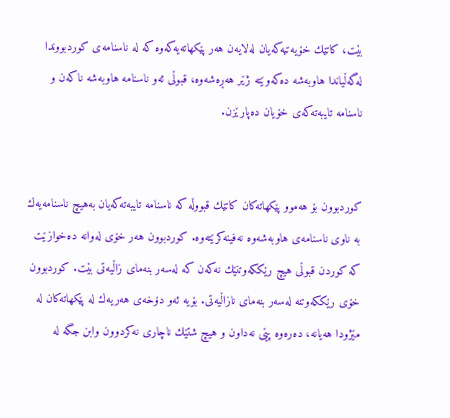بێت، كاتێك خۆیه‌تیه‌كه‌یان له‌لایه‌ن هه‌ر پێكهاته‌یه‌كه‌وه‌ كه‌ له‌ ناسنامه‌ی كوردبووندا له‌گه‌ڵیاندا هاوبه‌شه‌ ده‌كه‌وێته‌ ژێر هه‌ڕه‌شه‌وه‌، قبوڵی ئه‌و ناسنامه ‌هاوبه‌شه‌ ناكه‌ن و ناسنامه ‌تایبه‌ته‌كه‌ی خۆیان ده‌پارێزن.


كوردبوون بۆ هه‌موو پێكهاته‌كان كاتێك قبووڵه‌ كه ‌ناسنامه‌ تایبه‌ته‌كه‌یان به‌هیچ ناسنامه‌یه‌ك به‌ ناوی ناسنامه‌ی هاوبه‌شه‌وه‌ نه‌فینه‌كرێته‌وه‌. كوردبوون هه‌ر خۆی له‌وانه‌ ده‌خوازێت كه‌ كوردن قبوڵی هیچ رێككه‌وتنێك نه‌كه‌ن كه‌ له‌سه‌ر بنه‌مای زاڵیه‌تی بێت. كوردبوون خۆی رێككه‌وتنه‌ له‌سه‌ر بنه‌مای نازاڵیه‌تی. بۆیه‌ ئه‌و دۆخه‌ی هه‌ریه‌ك له‌ پێكهاته‌كان له‌ مێژودا هه‌یانه،‌ ده‌ره‌وه‌ پێی نه‌داون و هیچ شتێك ناچاری نه‌كردوون وابن جگه‌ له‌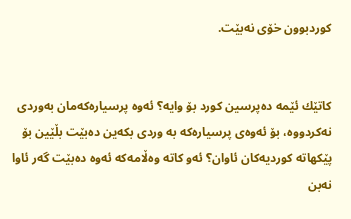كوردبوون خۆی نه‌بێت.


كاتێك ئێمه‌ ده‌پرسین كورد بۆ وایه‌؟ ئه‌وه‌ پرسیاره‌كه‌مان به‌وردی نه‌كردووه‌، بۆ ئه‌وه‌ی پرسیاره‌كه‌ به‌ وردی بكه‌ین ده‌بێت بڵێین بۆ پێكهاته‌ كوردیه‌كان ئاوان؟ ئه‌و كاته‌ وه‌ڵامه‌كه‌ ئه‌وه‌ ده‌بێت گه‌ر ئاوا نه‌بن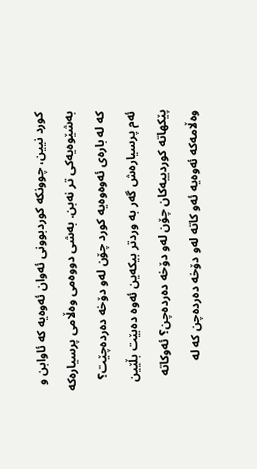كورد نیین، چوونكه‌ كوردبوونی ئه‌وان ئه‌وه‌یه‌ كه‌ ئاوابن و به‌شێوه‌یه‌كی تر نه‌بن. به‌شی دووه‌می وه‌ڵامی پرسیاره‌كه‌ كه‌ له‌ باره‌ی ئه‌وه‌وه‌یه‌ كورد چۆن له‌و دۆخه‌ ده‌رده‌چێت؟ ئه‌م پرسیاره‌ش گه‌ر به‌ وردتر بیكه‌ین ئه‌وه‌ ده‌بێت بڵێین پێكهاته‌ كوردییه‌كان چۆن له‌و دۆخه‌ ده‌رده‌چن؟ ئه‌وكاته‌ وه‌ڵامه‌كه‌ ئه‌وه‌یه‌ ئه‌و كاته‌ له‌و دۆخه‌ ده‌رده‌چن كه‌ له‌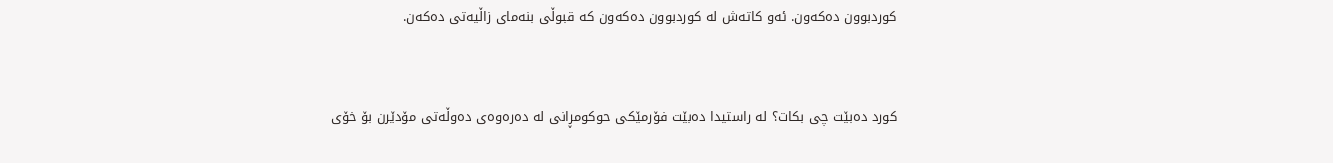كوردبوون ده‌كه‌ون. ئه‌و كاته‌ش له‌ كوردبوون ده‌كه‌ون كه‌ قبوڵی بنه‌مای زاڵیه‌تی ده‌كه‌ن.


كورد ده‌بێت چی بكات؟ له‌ راستیدا ده‌بێت فۆرمێكی حوكومڕانی له‌ ده‌ره‌وه‌ی ده‌وڵه‌تی مۆدێرن بۆ خۆی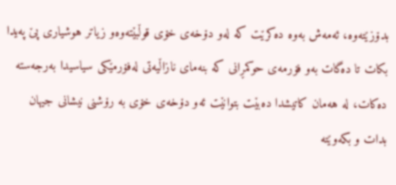بدۆزێته‌وه‌، ئه‌مه‌ش به‌وه‌ ده‌كرێت كه‌ له‌و دۆخه‌ی خۆی قوڵبێته‌وه‌و زیاتر هوشیاری پێ په‌یدا بكات تا ده‌گات‌ به‌و فۆرمه‌ی حوكمڕانی كه‌ بنه‌مای نازاڵیه‌تی له‌فۆرمێكی سیاسیدا به‌رجه‌سته‌ ده‌كات، له‌ هه‌مان كاتیشدا ده‌بێت بتوانێت ئه‌و دۆخه‌ی خۆی به‌ رۆشنی نیشانی جیهان بدات و بكه‌وێته‌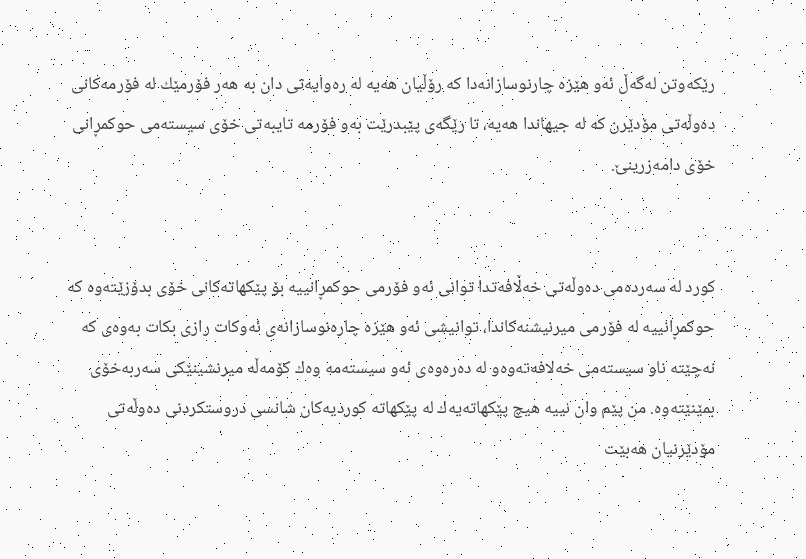رێكه‌وتن له‌گه‌ڵ ئه‌و هێزه‌ چارنوسازانه‌دا كه‌ رۆڵیان هه‌یه‌ له‌ ره‌وایه‌تی دان به‌ هه‌ر فۆرمێك له‌ فۆرمه‌كانی ده‌وڵه‌تی مۆدێرن كه‌ له‌ جیهاندا هه‌یه‌، تا رێگه‌ی پێبدرێت به‌و فۆرمه‌ تایبه‌تی خۆی سیسته‌می حوكمڕانی خۆی دامه‌زرینێ.


كورد له‌ سه‌رده‌می ده‌وڵه‌تی خه‌ڵافه‌تدا توانی ئه‌و فۆرمی حوكمڕانییه‌ بۆ پێكهاته‌كانی خۆی بدۆزێته‌وه‌ كه‌ حوكمڕانییه‌ له‌ فۆرمی میرنیشنه‌كاندا، توانیشی ئه‌و هێزه‌ چاره‌نوسازانه‌ی ئه‌وكات رازی بكات به‌وه‌ی كه‌ نه‌چێته‌ ناو سیسته‌می خه‌لافه‌ته‌وه‌و له‌ ده‌ره‌وه‌ی ئه‌و سیسته‌مه‌ وه‌ك كۆمه‌ڵه‌ میرنشینێكی سه‌ربه‌خۆی بمێنێته‌وه‌. من پێم وان نییه‌ هیچ پێكهاته‌یه‌ك له‌ پێكهاته‌ كوردیه‌كان شانسی دروستكردنی ده‌وڵه‌تی مۆدێرنیان هه‌بێت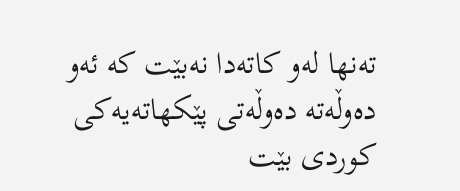ته‌نها له‌و كاته‌دا نه‌بێت كه‌ ئه‌و ده‌وڵه‌ته‌ ده‌وڵه‌تی پێكهاته‌یه‌كی كوردی بێت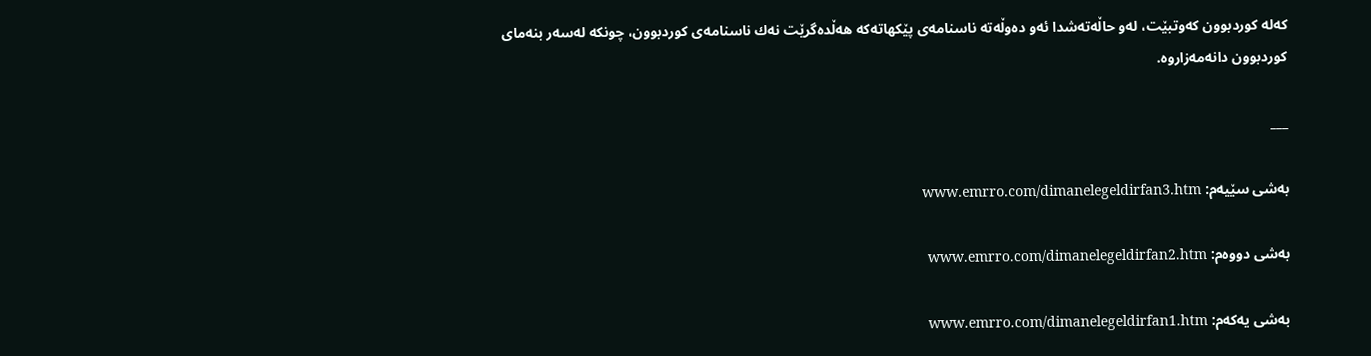كه‌له‌ كوردبوون كه‌وتبێت، له‌و حاڵه‌ته‌شدا ئه‌و ده‌وڵه‌ته‌ ناسنامه‌ی پێكهاته‌كه‌ هه‌ڵده‌گرێت نه‌ك ناسنامه‌ی كوردبوون، چونكه‌ له‌سه‌ر بنه‌مای كوردبوون دانه‌مه‌زاروه‌.

___

بەشی سێیەم: www.emrro.com/dimanelegeldirfan3.htm

بەشی دووەم: www.emrro.com/dimanelegeldirfan2.htm

بەشی یەکەم: www.emrro.com/dimanelegeldirfan1.htm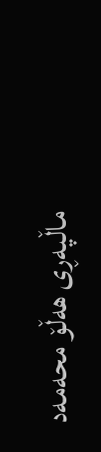ماڵپه‌ڕی هه‌ڵۆ محه‌مه‌د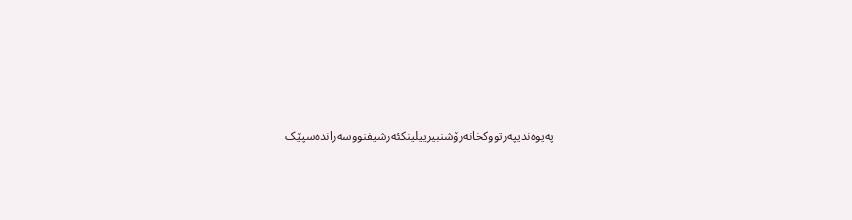په‌یوه‌ندیپه‌رتووکخانه‌رۆشنبیرییلینکئه‌رشیفنووسه‌رانده‌سپێک